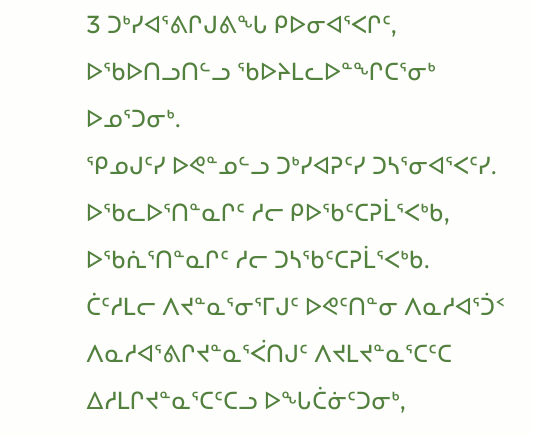3 ᑐᒃᓯᐊᕐᕕᒋᒍᕕᖓ ᑭᐅᓂᐊᕐᐸᒋᑦ, ᐅᖃᐅᑎᓗᑎᓪᓗ ᖃᐅᔨᒪᓚᐅᓐᖏᑕᕐᓂᒃ ᐅᓄᕐᑐᓂᒃ.
ᕿᓄᒍᑦᓯ ᐅᕙᓐᓄᓪᓗ ᑐᒃᓯᐊᕈᑦᓯ ᑐᓴᕐᓂᐊᕐᐸᑦᓯ.
ᐅᖃᓚᐅᕐᑎᓐᓇᒋᑦ ᓱᓕ ᑭᐅᖃᑦᑕᕈᒫᕐᐸᒃᑲ, ᐅᖃᕇᕐᑎᓐᓇᒋᑦ ᓱᓕ ᑐᓴᖃᑦᑕᕈᒫᕐᐸᒃᑲ.
ᑖᑦᓱᒪᓕ ᐱᔪᓐᓇᕐᓂᕐᒥᒍᑦ ᐅᕙᑦᑎᓐᓂ ᐱᓇᓱᐊᕐᑑᑉ ᐱᓇᓱᐊᕐᕕᒋᔪᓐᓇᕐᐹᑎᒍᑦ ᐱᔪᒪᔪᓐᓇᕐᑕᑦᑕ ᐃᓱᒪᒋᔪᓐᓇᕐᑕᑦᑕᓗ ᐅᖓᑖᓃᑦᑐᓂᒃ,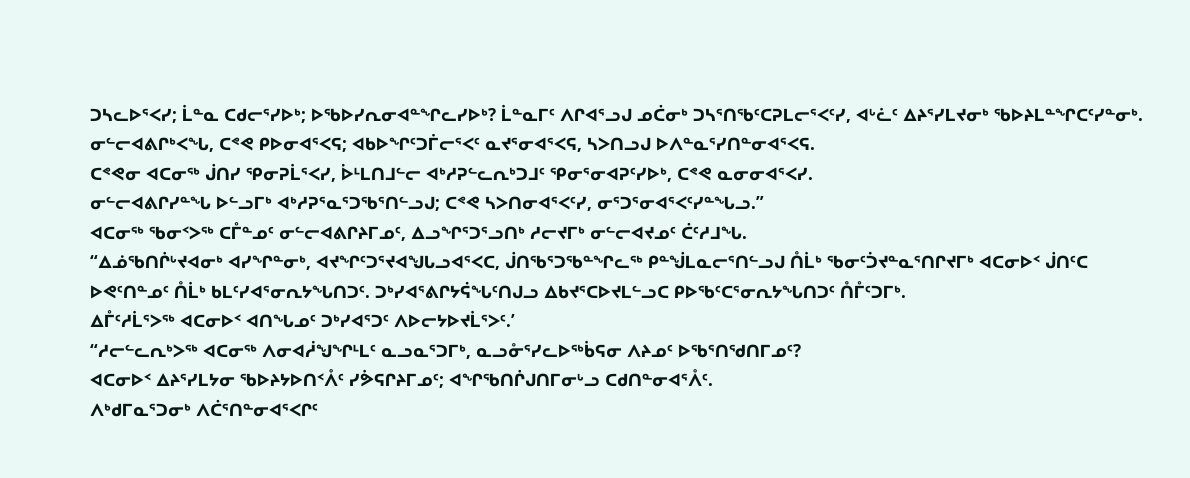ᑐᓴᓚᐅᕐᐸᓯ; ᒫᓐᓇ ᑕᑯᓕᕐᓯᐅᒃ; ᐅᖃᐅᓯᕆᓂᐊᓐᖏᓚᓯᐅᒃ? ᒫᓐᓇᒥᑦ ᐱᒋᐊᕐᓗᒍ ᓄᑖᓂᒃ ᑐᓴᕐᑎᖃᑦᑕᕈᒪᓕᕐᐸᑦᓯ, ᐊᒡᓛᑦ ᐃᔨᕐᓯᒪᔪᓂᒃ ᖃᐅᔨᒪᓐᖏᑕᑦᓯᓐᓂᒃ.
ᓂᓪᓕᐊᕕᒋᒃᐸᖓ, ᑕᕝᕙ ᑭᐅᓂᐊᕐᐸᕋ; ᐊᑲᐅᖏᑦᑐᒦᓕᕐᐸᑦ ᓇᔪᕐᓂᐊᕐᐸᕋ, ᓴᐳᑎᓗᒍ ᐅᐱᓐᓇᕐᓯᑎᓐᓂᐊᕐᐸᕋ.
ᑕᕝᕙᓂ ᐊᑕᓂᖅ ᒎᑎᓯ ᕿᓂᕈᒫᕐᐸᓯ, ᐆᒻᒪᑎᒧᓪᓕ ᐊᒃᓱᕈᓪᓚᕆᒃᑐᒧᑦ ᕿᓂᕐᓂᐊᕈᑦᓯᐅᒃ, ᑕᕝᕙ ᓇᓂᓂᐊᕐᐸᓯ.
ᓂᓪᓕᐊᕕᒋᓯᓐᖓ ᐅᓪᓗᒥᒃ ᐊᒃᓱᕈᕐᓇᕐᑐᖃᕐᑎᓪᓗᒍ; ᑕᕝᕙ ᓴᐳᑎᓂᐊᕐᐸᑦᓯ, ᓂᕐᑐᕐᓂᐊᕐᐸᑦᓯᓐᖓᓗ.”
ᐊᑕᓂᖅ ᖃᓂᑉᐳᖅ ᑕᒤᓐᓄᑦ ᓂᓪᓕᐊᕕᒋᔨᒥᓄᑦ, ᐃᓗᖏᕐᑐᕐᓗᑎᒃ ᓱᓕᔪᒥᒃ ᓂᓪᓕᐊᔪᓄᑦ ᑖᑦᓱᒧᖓ.
“ᐃᓅᖃᑎᒌᒡᔪᐊᓂᒃ ᐊᓯᖏᓐᓂᒃ, ᐊᔪᖏᑦᑐᕐᔪᐊᖑᒐᓗᐊᕐᐸᑕ, ᒎᑎᖃᕐᑐᖃᓐᖏᓚᖅ ᑭᓐᖒᒪᓇᓕᕐᑎᓪᓗᒍ ᑍᒫᒃ ᖃᓂᑦᑑᔪᓐᓇᕐᑎᒋᔪᒥᒃ ᐊᑕᓂᐅᑉ ᒎᑎᑦᑕ ᐅᕙᑦᑎᓐᓄᑦ ᑍᒫᒃ ᑲᒪᑦᓯᐊᕐᓂᕆᔭᖓᑎᑐᑦ. ᑐᒃᓯᐊᕐᕕᒋᔭᕌᖓᑦᑎᒍᓗ ᐃᑲᔪᕐᑕᐅᔪᒪᓪᓗᑕ ᑭᐅᖃᑦᑕᕐᓂᕆᔭᖓᑎᑐᑦ ᑍᒤᑦᑐᒥᒃ.
ᐃᒤᑦᓱᒫᕐᐳᖅ ᐊᑕᓂᐅᑉ ᐊᑎᖓᓄᑦ ᑐᒃᓯᐊᕐᑐᑦ ᐱᐅᓕᔭᐅᔪᒫᕐᐳᑦ.’
“ᓱᓕᓪᓚᕆᒃᐳᖅ ᐊᑕᓂᖅ ᐱᓂᐊᓲᖑᖏᒻᒪᑦ ᓇᓗᓇᕐᑐᒥᒃ, ᓇᓗᓁᕐᓯᓚᐅᖅᑳᕋᓂ ᐱᔨᓄᑦ ᐅᖃᕐᑎᖁᑎᒥᓄᑦ?
ᐊᑕᓂᐅᑉ ᐃᔨᕐᓯᒪᔭᓂ ᖃᐅᔨᔭᐅᑎᑉᐰᑦ ᓯᕘᕋᒋᔨᒥᓄᑦ; ᐊᖏᖃᑎᒌᒍᑎᒥᓂᒡᓗ ᑕᑯᑎᓐᓂᐊᕐᐰᑦ.
ᐱᒃᑯᒥᓇᕐᑐᓂᒃ ᐱᑖᕐᑎᓐᓂᐊᕐᐸᒋᑦ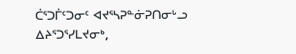ᑖᕐᑐᒦᑦᑐᓂᑦ ᐊᔪᕐᓴᕈᓐᓃᕈᑎᓂᒡᓗ ᐃᔨᕐᑐᕐᓯᒪᔪᓂᒃ,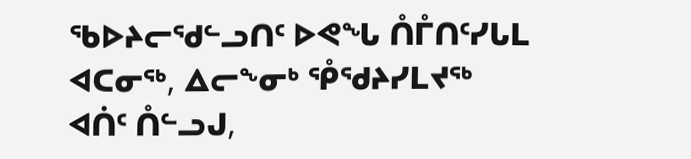ᖃᐅᔨᓕᖁᓪᓗᑎᑦ ᐅᕙᖓ ᑍᒤᑎᑦᓯᒐᒪ ᐊᑕᓂᖅ, ᐃᓕᖕᓂᒃ ᕾᖁᔨᓯᒪᔪᖅ ᐊᑏᑦ ᑍᓪᓗᒍ,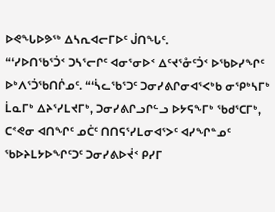ᐅᕙᖓᐅᕗᖅ ᐃᓴᕆᐊᓕᒥᐅᑦ ᒎᑎᖓᑦ.
“‘ᓯᐅᑎᖃᕐᑑᑉ ᑐᓴᕐᓕᒋᑦ ᐊᓂᕐᓂᐅᑉ ᐃᑦᔪᕐᓁᑦᑑᑉ ᐅᖃᐅᓯᖏᑦ ᐅᒃᐱᕐᑑᖃᑎᒌᓄᑦ. “‘ᓵᓚᖃᕐᑐᑦ ᑐᓂᓯᕕᒋᓂᐊᕐᐸᒃᑲ ᓂᕿᒃᓴᒥᒃ ᒫᓇᒥᒃ ᐃᔨᕐᓯᒪᔪᒥᒃ, ᑐᓂᓯᕕᒋᓗᒋᓪᓗ ᐅᔭᕋᖕᒥᒃ ᖃᑯᕐᑕᒥᒃ, ᑕᕝᕙᓂ ᐊᑎᖏᑦ ᓄᑖᑦ ᑎᑎᕋᕐᓯᒪᓂᐊᕐᐳᑦ ᐊᓯᖏᓐᓄᑦ ᖃᐅᔨᒪᔭᐅᖏᑦᑐᑦ ᑐᓂᓯᕕᐅᔫᑉ ᑭᓯᒥ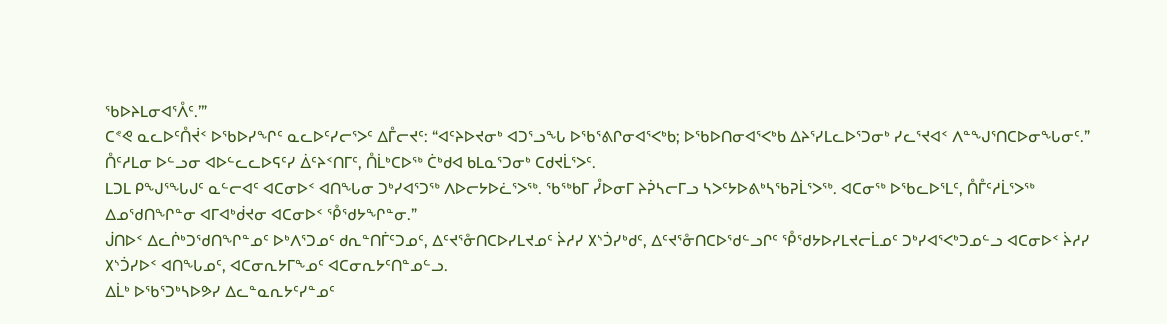ᖃᐅᔨᒪᓂᐊᕐᐰᑦ.’”
ᑕᕝᕙ ᓇᓚᐅᑦᑍᔫᑉ ᐅᖃᐅᓯᖏᑦ ᓇᓚᐅᑦᓯᓕᕐᐳᑦ ᐃᒤᓕᔪᑦ: “ᐊᑦᔨᐅᔪᓂᒃ ᐊᑐᕐᓗᖓ ᐅᖃᕐᕕᒋᓂᐊᕐᐸᒃᑲ; ᐅᖃᐅᑎᓂᐊᕐᐸᒃᑲ ᐃᔨᕐᓯᒪᓚᐅᕐᑐᓂᒃ ᓯᓚᕐᔪᐊᑉ ᐱᓐᖑᕐᑎᑕᐅᓂᖓᓂᑦ.”
ᑍᑦᓱᒪᓂ ᐅᓪᓗᓂ ᐊᐅᓪᓚᓚᐅᕋᑦᓯ ᐄᑦᔨᑉᑎᒥᑦ, ᑍᒫᒃᑕᐅᖅ ᑖᒃᑯᐊ ᑲᒪᓇᕐᑐᓂᒃ ᑕᑯᔪᒫᕐᐳᑦ.
ᒪᑐᒪ ᑭᖑᕐᖓᒍᑦ ᓇᓪᓕᐊᑦ ᐊᑕᓂᐅᑉ ᐊᑎᖓᓂ ᑐᒃᓯᐊᕐᑐᖅ ᐱᐅᓕᔭᐅᓛᕐᐳᖅ. ᖃᖅᑲᒥ ᓮᐅᓂᒥ ᔨᕉᓴᓕᒥᓗ ᓴᐳᑦᔭᐅᕕᒃᓴᖃᕈᒫᕐᐳᖅ. ᐊᑕᓂᖅ ᐅᖃᓚᐅᕐᒪᑦ, ᑍᒤᑦᓱᒫᕐᐳᖅ ᐃᓄᖁᑎᖏᓐᓂ ᐊᒥᐊᒃᑰᔪᓂ ᐊᑕᓂᐅᑉ ᕾᖁᔭᖏᓐᓂ.”
ᒎᑎᐅᑉ ᐃᓚᒌᒃᑐᖁᑎᖏᓐᓄᑦ ᐅᒃᐱᕐᑐᓄᑦ ᑯᕆᓐᑎᒦᑦᑐᓄᑦ, ᐃᑦᔪᕐᓁᑎᑕᐅᓯᒪᔪᓄᑦ ᔩᓱᓯ ᙭ᔅᑑᓯᒃᑯᑦ, ᐃᑦᔪᕐᓁᑎᑕᐅᖁᓪᓗᒋᑦ ᕾᖁᔭᐅᓯᒪᔪᓕᒫᓄᑦ ᑐᒃᓯᐊᕐᐸᒃᑐᓄᓪᓗ ᐊᑕᓂᐅᑉ ᔩᓱᓯ ᙭ᔅᑑᓯᐅᑉ ᐊᑎᖓᓄᑦ, ᐊᑕᓂᕆᔭᒥᖕᓄᑦ ᐊᑕᓂᕆᔭᑦᑎᓐᓄᓪᓗ.
ᐃᒫᒃ ᐅᖃᕐᑐᒃᓴᐅᕗᓯ ᐃᓚᓐᓇᕆᔭᑦᓯᓐᓄᑦ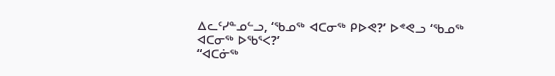ᐃᓚᑦᓯᓐᓄᓪᓗ, ‘ᖃᓄᖅ ᐊᑕᓂᖅ ᑭᐅᕙ?’ ᐅᕝᕙᓗ ‘ᖃᓄᖅ ᐊᑕᓂᖅ ᐅᖃᕐᐸ?’
“ᐊᑕᓃᖅ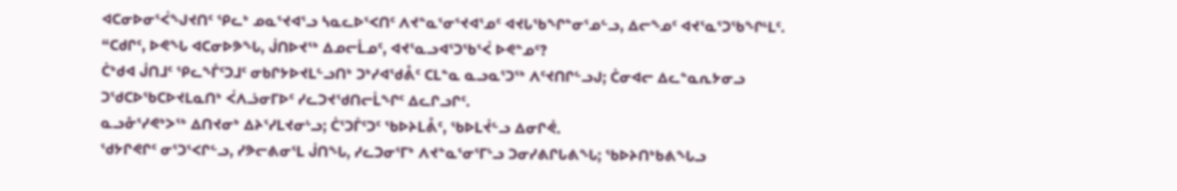ᐊᑕᓂᐅᓂᕐᐹᖑᔪᑎᑦ ᕿᓚᒃ ᓄᓇᕐᔪᐊᕐᓗ ᓴᓇᓚᐅᕐᐸᑎᑦ ᐱᔪᓐᓇᕐᓂᕐᔪᐊᕐᓄᑦ ᐊᔪᒐᖃᖏᓐᓂᕐᓄᓪᓗ, ᐃᓕᖕᓄᑦ ᐊᔪᕐᓇᕐᑐᖃᖏᒻᒪᑦ.
“ᑕᑯᒋᑦ, ᐅᕙᖓ ᐊᑕᓂᐅᕗᖓ, ᒎᑎᐅᔪᖅ ᐃᓄᓕᒫᓄᑦ, ᐊᔪᕐᓇᓗᐊᕐᑐᖃᕐᐹ ᐅᕙᓐᓄᑦ?
ᑖᒃᑯᐊ ᒎᑎᒧᑦ ᕿᓚᖕᒦᑦᑐᒧᑦ ᓂᑲᒋᔭᐅᔪᒪᓪᓗᑎᒃ ᑐᒃᓯᐊᖁᕔᑦ ᑕᒪᓐᓇ ᓇᓗᓇᕐᑐᖅ ᐱᑦᔪᑎᒋᓪᓗᒍ; ᑖᓂᐊᓕ ᐃᓚᓐᓇᕆᔭᓂᓗ ᑐᖁᑕᐅᖃᑕᐅᔪᒪᓇᑎᒃ ᐹᐱᓘᓂᒥᐅᑦ ᓯᓚᑐᔪᖁᑎᓕᒫᖏᑦ ᐃᓚᒋᓗᒋᑦ.
ᓇᓗᓁᕐᓯᕙᒃᐳᖅ ᐃᑎᔪᓂᒃ ᐃᔨᕐᓯᒪᔪᓂᒡᓗ; ᑖᕐᑐᒦᑦᑐᑦ ᖃᐅᔨᒪᕔᑦ, ᖃᐅᒪᔫᓪᓗ ᐃᓂᒋᕚ.
ᖁᔭᒋᕙᒋᑦ ᓂᕐᑐᕐᐸᒋᓪᓗ, ᓯᕗᓕᕕᓂᕐᒪ ᒎᑎᖓ, ᓯᓚᑐᓂᕐᒥᒃ ᐱᔪᓐᓇᕐᓂᕐᒥᒡᓗ ᑐᓂᓯᕕᒋᒐᕕᖓ; ᖃᐅᔨᑎᒃᑲᕕᖓᓗ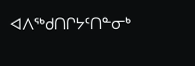ᐊᐱᖅᑯᑎᒋᔭᑦᑎᓐᓂᒃ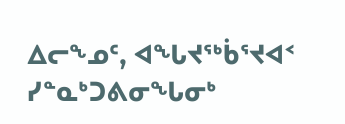ᐃᓕᖕᓄᑦ, ᐊᖓᔪᖅᑳᕐᔪᐊᑉ ᓯᓐᓇᒃᑐᕕᓂᖓᓂᒃ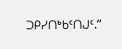ᑐᑭᓯᑎᒃᑲᑦᑎᒍᑦ.”